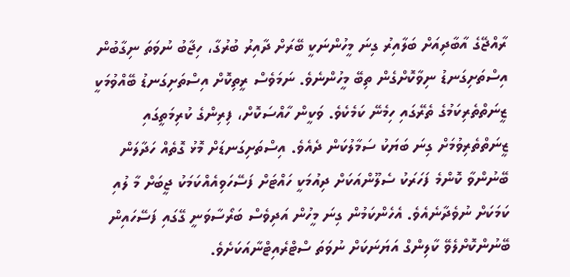ރާއްޖޭގެ އާބާދިއަށް ބަލާއިރު ގިނަ މީހުންނަކީ ބޭރަށް ދާއިރު ބުރުގާ، ހިޖާބު ނުވަތަ ނިގާބުން އިސްތަށިގަނޑު ނިވާކޮށްގެން ތިބޭ މީހުންނެވެ. ނަމަވެސް ރީތިކޮށް އިސްތަށިގަނޑު ބޭއްވުމަކީ ޒީނަތްތެރިކަމުގެ ތެރޭގައި ހިމެނޭ ކަމެކެވެ. ވަކީން ހާއްސަކޮށް، ފިރިންގެ ކުރިމަތީގައި ޒީނަތްތެރިވުމަށް ގިނަ ބަޔަކު ސަމާލުކަން ދެއެވެ. އިސްތަށިގަނޑަށް މޮޅު ގޮތެއް ހަދާލަން ބޭނުންވާ ކޮންމެ ފަހަރަކު ސެލޫންއަކަށް ދިއުމަކީ ހައްޓަށް ފަސޭހަވިއެއްކަމަކު ޖީބަށް މާ ލުއި ކަމަކަށް ނުވެދާނެއެވެ. އެހެންކަމުން ގިނަ މީހުން އަދިވެސް ބަރޯސާވަނީ ގޭގައި ފަސޭހައިން ބޭނުންކޮށްލެވޭ ކާލިންގް އަޔަނަކަށް ނުވަތަ ސްޓްރެއިޓްނާއަކަށެވެ.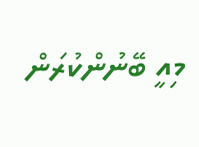މިއީ ބޭނުންކުރަން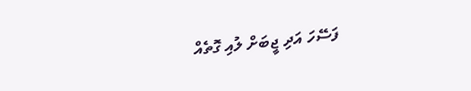ފަސޭހަ އަދި ޖީބަށް ލުއި ގޮތެއް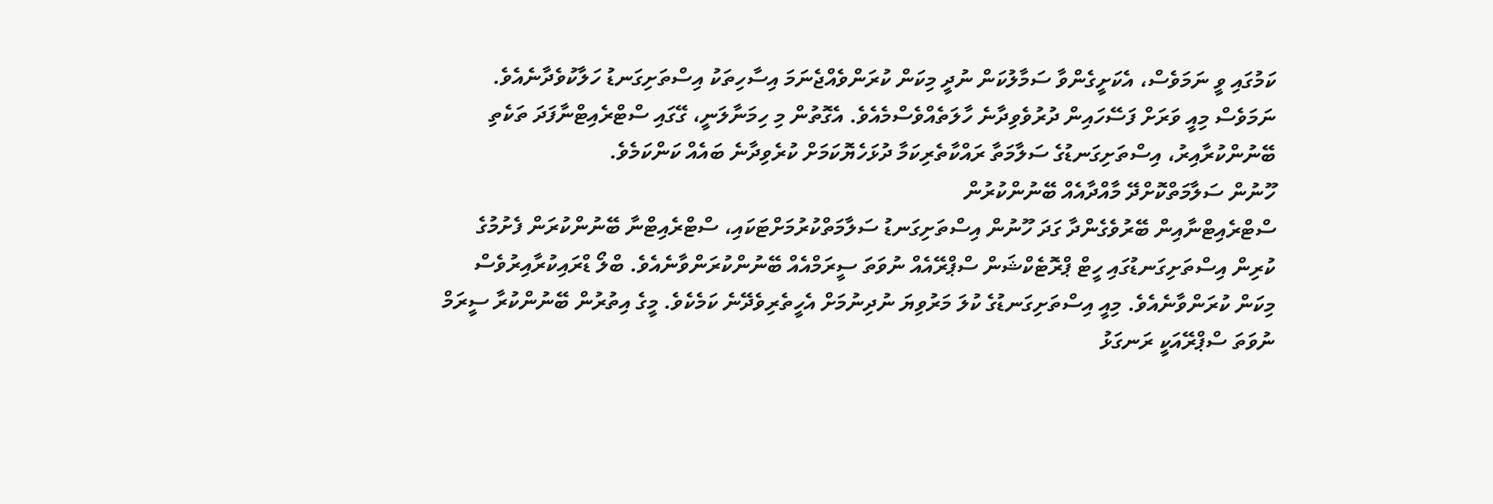ކަމުގައި ވީ ނަމަވެސް، އެކަށީގެންވާ ސަމާލުކަން ނުދީ މިކަން ކުރަންވެއްޖެނަމަ އިސާހިތަކު އިސްތަށިގަނޑު ހަލާކުވެދާނެއެވެ. ނަމަވެސް މިއީ ވަރަށް ފަސޭހައިން ދުރުވެވިދާނެ ހާލަތެއްވެސްމެއެވެ. އެގޮތުން މި ހިމަނާލަނީ، ގޭގައި ސްޓްރެއިޓްނާފަދަ ތަކެތި ބޭނުންކުރާއިރު، އިސްތަށިގަނޑުގެ ސަލާމަތާ ރައްކާތެރިކަމާ ދުޅަހެޔޮކަމަށް ކުރެވިދާނެ ބައެއް ކަންކަމެވެ.
ހޫނުން ސަލާމަތްކޮށްދޭ މާއްދާއެއް ބޭނުންކުރުން
ސްޓްރެއިޓްނާއިން ބޭރުވެގެންދާ ގަދަ ހޫނުން އިސްތަށިގަނޑު ސަލާމަތްކުރުމަށްޓަކައި، ސްޓްރެއިޓްނާ ބޭނުންކުރަން ފެށުމުގެ ކުރިން އިސްތަށިގަނޑުގައި ހީޓް ޕްރޮޓެކްޝަން ސްޕްރޭއެއް ނުވަތަ ސީރަމްއެއް ބޭނުންކުރަންވާނެއެވެ. ބްލޯ ޑްރައިކުރާއިރުވެސް މިކަން ކުރަންވާނެއެވެ. މިއީ އިސްތަށިގަނޑުގެ ކުލަ މަރުވިޔަ ނުދިނުމަށް އެހީތެރިވެދޭނެ ކަމެކެވެ. މީގެ އިތުރުން ބޭނުންކުރާ ސީރަމް ނުވަތަ ސްޕްރޭއަކީ ރަނގަޅު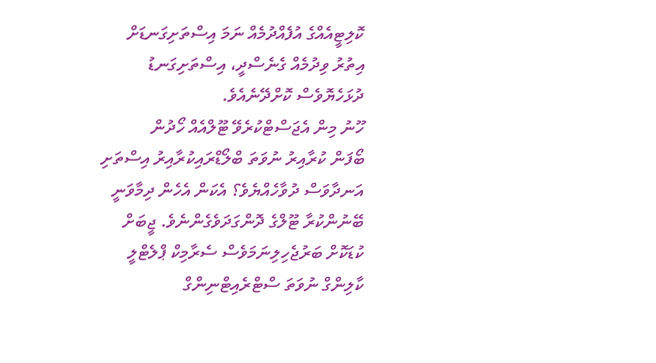ކޮލިޓީއެއްގެ އުފެއްދުމެއް ނަމަ އިސްތަށިގަނޑަށް އިތުރު ވިދުމެއް ގެނެސްދީ، އިސްތަށިގަނޑު ދުޅަހެޔޮވެސް ކޮށްދޭނެއެވެ.
ހޫނު މިން އެޖަސްޓްކުރެވޭ ޓޫލްއެއް ހޯދުން
ބޯފަން ކުރާއިރު ނުވަތަ ބްލޯޑްރައިކުރާއިރު އިސްތަށި އަނދާވަސް ދުވާހެއްޔެވެ؟ އެކަން އެހެން ދިމާވަނީ ބޭނުންކުރާ ޓޫލްގެ ދޮންގަދަވެގެންނެވެ. ޖީބަށް ކުޑަކޮށް ބަރުޖެހިލިނަމަވެސް ސެރާމިކް ޕްލެޓްލީ ކާލިންގް ނުވަތަ ސްޓްރެއިޓްނިންގް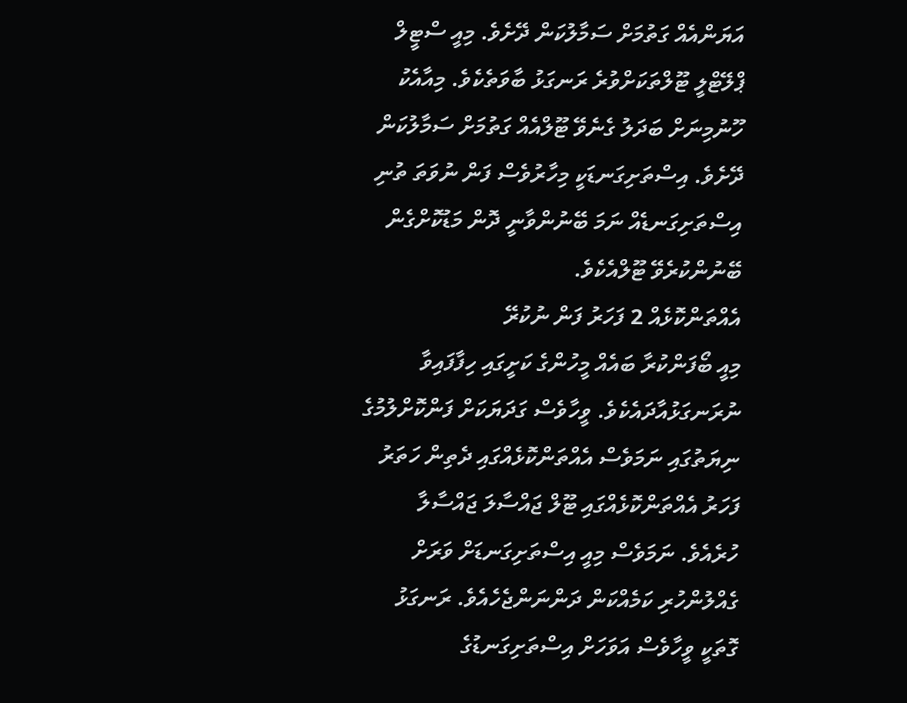އަޔަންއެއް ގަތުމަށް ސަމާލުކަން ދޭށެވެ. މިއީ ސްޓީލް ޕްލޭޓްލީ ޓޫލްތަކަށްވުރެ ރަނގަޅު ބާވަތެކެވެ. މިއާއެކު ހޫނުމިނަށް ބަދަލު ގެނެވޭ ޓޫލްއެއް ގަތުމަށް ސަމާލުކަން ދޭށެވެ. އިސްތަށިގަނޑަކީ މިހާރުވެސް ފަން ނުވަތަ ތުނި އިސްތަށިގަނޑެއް ނަމަ ބޭނުންވާނީ ދޮން މަޑުކޮށްގެން ބޭނުންކުރެވޭ ޓޫލްއެކެވެ.
އެއްތަންކޮޅެއް 2 ފަހަރު ފަން ނުކުރޭ
މިއީ ބޯފަންކުރާ ބައެއް މީހުންގެ ކަށީގައި ހިފާފައިވާ ނުރަނގަޅުއާދައެކެވެ. ވީހާވެސް ގަދަޔަކަށް ފަންކޮށްލުމުގެ ނިޔަތުގައި ނަމަވެސް އެއްތަންކޮޅެއްގައި ދެތިން ހަތަރު ފަހަރު އެއްތަންކޮޅެއްގައި ޓޫލް ޖައްސާލަ ޖައްސާލާ ހުރެއެވެ. ނަމަވެސް މިއީ އިސްތަށިގަނޑަށް ވަރަށް ގެއްލުންހުރި ކަމެއްކަން ދަންނަންޖެހެއެވެ. ރަނގަޅު ގޮތަކީ ވީހާވެސް އަވަހަށް އިސްތަށިގަނޑުގެ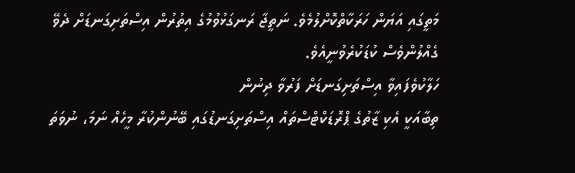މަތީގައި އަޔަން ހަރަކާތްކޮށްލުމެވެ. ނަތީޖާ ރަނގަޅުވުމުގެ އިތުރުން އިސްތަށިގަނޑަށް ދެވޭ ގެއްލުންވެސް ކުޑަކުރެވުނީއެވެ.
ހަލާކުވެފައިވާ އިސްތަށިގަނޑަށް ފަރުވާ ދިނުން
ތިބާއަކީ އެކި ޒާތުގެ ޕްރޮޑަކްޓްސްތައް އިސްތަށިގަނޑުގައި ބޭނުންކުރާ މީހެއް ނަމަ، ނުވަތަ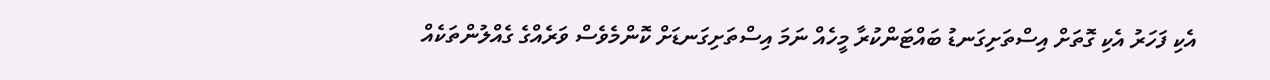އެކި ފަހަރު އެކި ގޮތަށް އިސްތަށިގަނޑު ބައްޓަންކުރާ މީހެއް ނަމަ އިސްތަށިގަނޑަށް ކޮންމެވެސް ވަރެއްގެ ގެއްލުންތަކެއް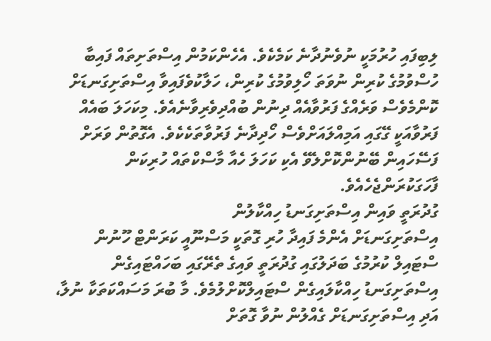ލިބިފައި ހުރުމަކީ ނުވެނުދާނެ ކަމެކެވެ. އެހެންކަމުން އިސްތަށިތައް ފައިބާ ހުސްވުމުގެ ކުރިން ނުވަތަ ހޯލިވުމުގެ ކުރިން، ހަލާކުވެފައިވާ އިސްތަށިގަނޑަށް ކޮންމެވެސް ވަރެއްގެ ފަރުވާއެއް ދިނުން ބުއްދިވެރިވާނެއެވެ. މިކަހަލަ ބައެއް ފަރުވާއަކީ ގޭގައި އަމިއްލައަށްވެސް ހޯދިދާނެ ފަރުވާތަކެކެވެ. އެގޮތުން ވަރަށް ފަސޭހައިން ބޭނުންކޮށްލެވޭ އެކި ކަހަލަ ހެއާ މާސްކްތައް ހުރިކަން ފާހަގަކުރަންޖެހެއެވެ.
ގުދުރަތީ ވައިން އިސްތަށިގަނޑު ހިއްކާލުން
އިސްތަށިގަނޑަށް އެންމެ ފައިދާ ހުރި ގޮތަކީ މަސްނޫއީ ކަރަންޓް ހޫނުން ސްޓައިލް ކުރުމުގެ ބަދަލުގައި ގުދުރަތީ ވައިގެ ތެރޭގައި ބަހައްޓައިގެން އިސްތަށިގަނޑު ހިއްކާލައިގެން ސްޓައިލްކޮށްލުމެވެ. މާ ބުރަ މަސައްކަތަކާ ނުލާ، އަދި އިސްތަށިގަނޑަށް ގެއްލުން ނުވާ ގޮތަށް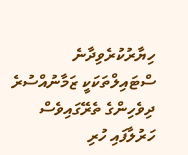ހިޔާރުކުރެވިދާނެ ސްޓައިލްތަކަކީ ޒަމާނުއްސުރެ ދިވެހިންގެ ތެރޭގައިވެސް ހަރުލާފައި ހުރި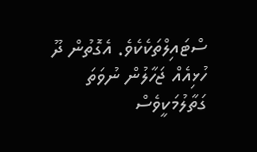ސްޓައިލްތަކެކެވެ. އެގޮތުން ދޫ ހުޅިއެއް ޖަހާލުން ނުވަތަ ގަތާލުމަކީވެސް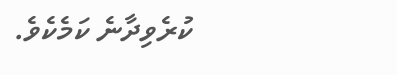ކުރެވިދާނެ ކަމެކެވެ.